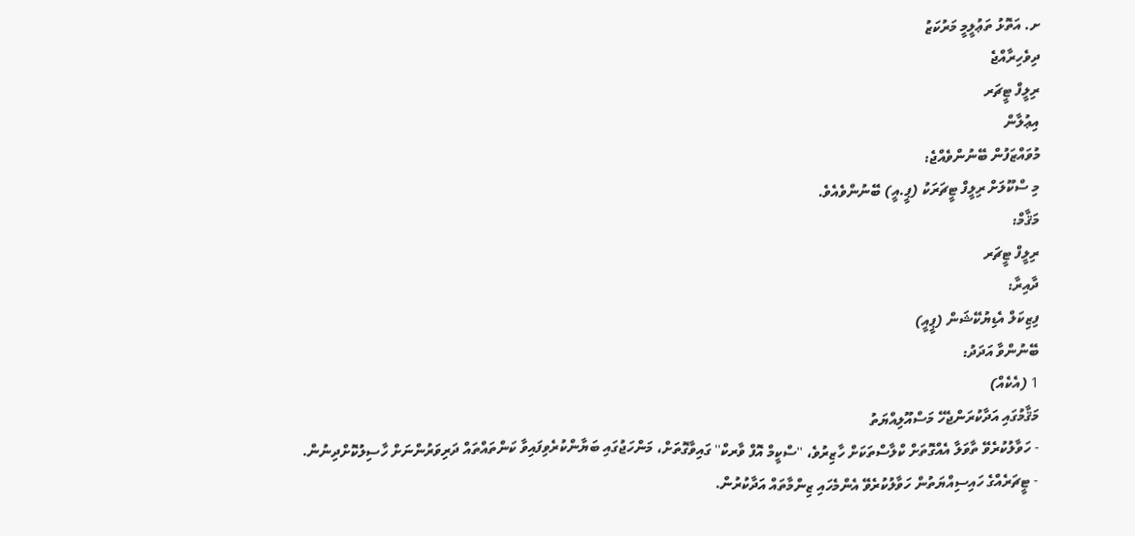ށ. އަތޮޅު ތަޢުލީމީ މަރުކަޒު
ދިވެހިރާއްޖެ
ރިލީފް ޓީޗަރ
އިޢުލާން
މުވައްޒަފުން ބޭނުންވެއްޖެ:
މި ސްކޫލަށް ރިލީފް ޓީޗަރަކު (ޕީ.އީ) ބޭނުންވެއެވެ.
މަޤާމް:
ރިލީފް ޓީޗަރ
ދާއިރާ:
ފިޒިކަލް އެޑިޔުކޭޝަން (ޕީއީ)
ބޭނުންވާ އަދަދު:
1 (އެކެއް)
މަޤާމުގައި އަދާކުރަންޖެހޭ މަސްއޫލިއްޔަތު
- ހަވާލުކުރެވޭ ތާވަލާ އެއްގޮތަށް ކްލާސްތަކަށް ހާޒިރުވެ، ''ސްކީމް އޮފް ވާރކް'' ގައިވާގޮތަށް، މަންހަޖުގައި ބަޔާންކުރެވިފައިވާ ކަންތައްތައް ދަރިވަރުންނަށް ހާސިލުކޮށްދިނުން.
- ޓީޗަރެއްގެ ހައިސިއްޔަތުން ހަވާލުކުރެވޭ އެންމެހައި ޒިންމާތައް އަދާކުރުން.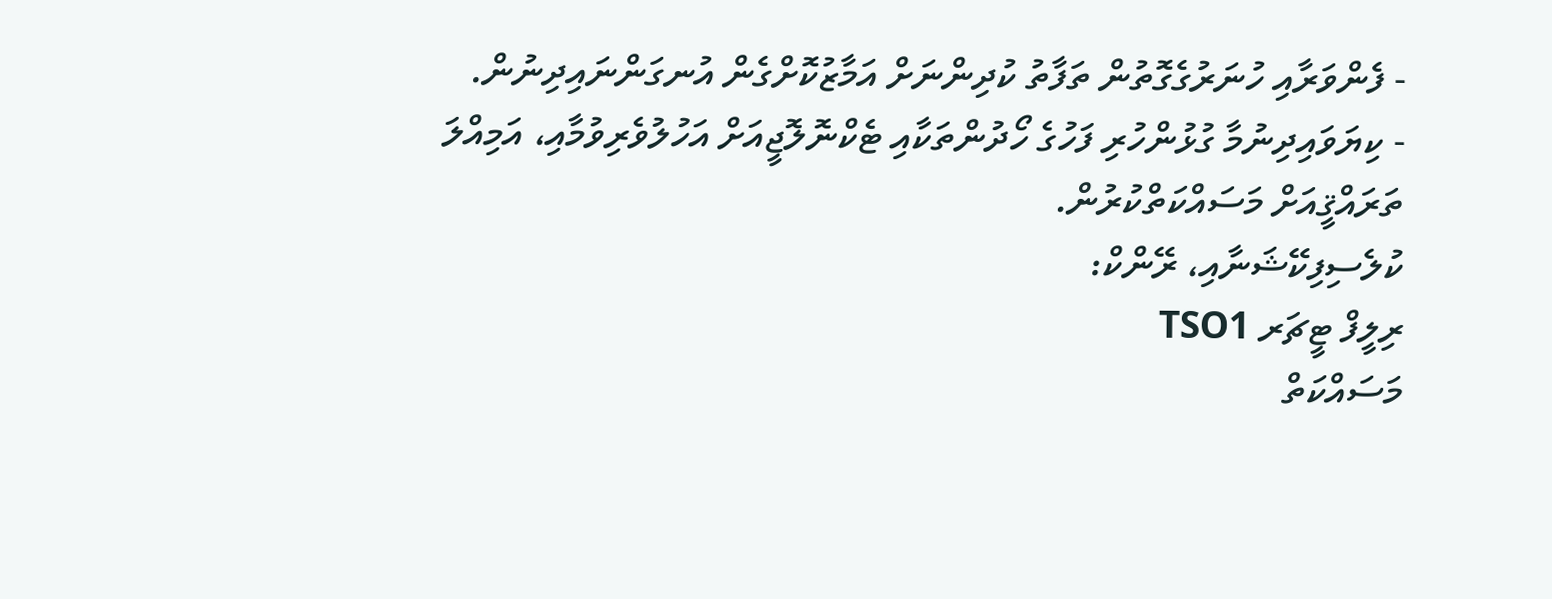- ފެންވަރާއި ހުނަރުގެގޮތުން ތަފާތު ކުދިންނަށް އަމާޒުކޮށްގެން އުނގަންނައިދިނުން.
- ކިޔަވައިދިނުމާ ގުޅުންހުރި ފަހުގެ ހޯދުންތަކާއި ޓެކްނޮލޮޖީއަށް އަހުލުވެރިވުމާއި، އަމިއްލަ ތަރައްޤީއަށް މަސައްކަތްކުރުން.
ކުލެސިފިކޭޝަނާއި، ރޭންކް:
ރިލީފް ޓީޗަރ TSO1
މަސައްކަތް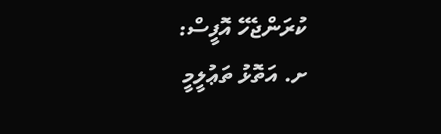ކުރަންޖެހޭ އޮފީސް:
ށ. އަތޮޅު ތަޢުލީމީ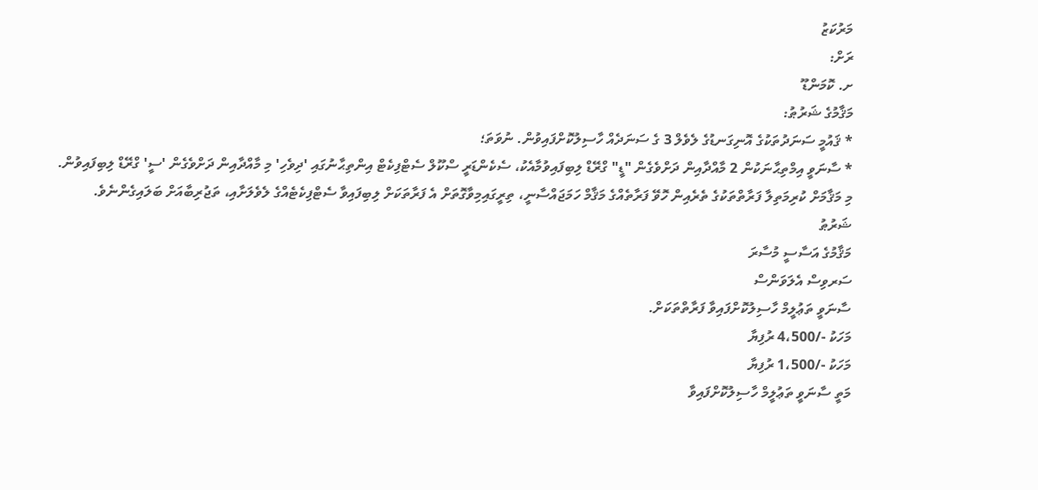މަރުކަޒު
ރަށް:
ށ. ކޮމަންޑޫ
މަޤާމުގެ ޝަރުޠު:
* ޤައުމީ ސަނަދުތަކުގެ އޮނިގަނޑުގެ ލެވެލް 3 ގެ ސަނަދެއް ހާސިލުކޮށްފައިވުން. ނުވަތަ؛
* ސާނަވީ އިމްތިޙާނަކުން 2 މާއްދާއިން ދަށްވެގެން "ޑީ" ގްރޭޑް ލިބިފައިވުމާއެކު، ސެކެންޑަރީ ސްކޫލް ސެޓްފިކެޓް އިންތިޙާނުގައި 'ދިވެހި' މި މާއްދާއިން ދަށްވެގެން 'ސީ' ގްރޭޑް ލިބިފައިވުން.
މި މަޤާމަށް ކުރިމަތިލާ ފަރާތްތަކުގެ ތެރެއިން ހޮވޭ ފަރާތެއްގެ މަޤާމް ހަމަޖައްސާނީ، ތިރީގައިމިވާގޮތަށް އެ ފަރާތަކަށް ލިބިފައިވާ ސެޓްފިކެޓެއްގެ ލެވެލަށާއި، ތަޖުރިބާއަށް ބަލައިގެންނެވެ.
ޝަރުޠު
މަޤާމުގެ އަސާސީ މުސާރަ
ސަރވިސް އެލަވަންސް
ސާނަވީ ތަޢުލީމް ހާސިލުކޮށްފައިވާ ފަރާތްތަކަށް.
މަހަކު -/4،500 ރުފިޔާ
މަހަކު -/1،500 ރުފިޔާ
މަތީ ސާނަވީ ތަޢުލީމް ހާސިލުކޮށްފައިވާ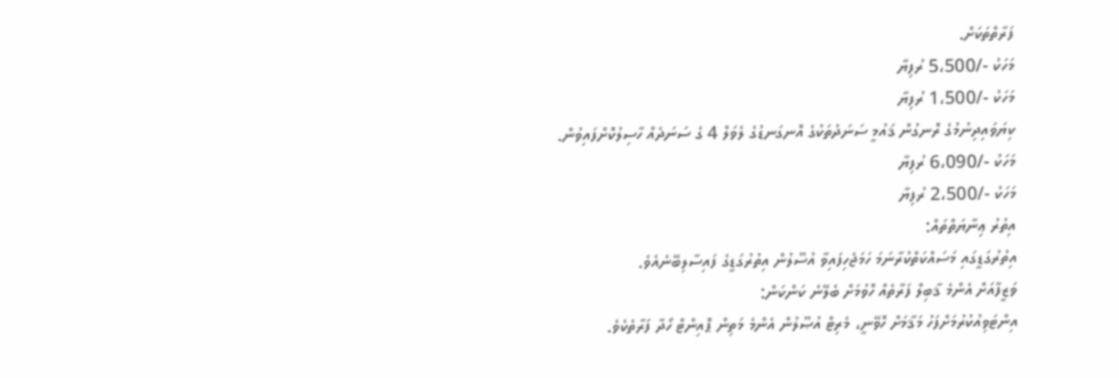ފަރާތްތަކަށް.
މަހަކު -/5،500 ރުފިޔާ
މަހަކު -/1،500 ރުފިޔާ
ކިޔަވައިދިނުމުގެ ރޮނގުން ޤައުމީ ސަނަދުތަކުގެ އޮނގަނޑުގެ ލެވަލް 4 ގެ ސަނަދެއް ހާސިލުކޮށްފައިވުން.
މަހަކު -/6،090 ރުފިޔާ
މަހަކު -/2،500 ރުފިޔާ
އިތުރު ޢިނާޔަތްތައް:
އިތުރުގަޑީގައި މަސައްކަތްކުރާނަމަ ހަމަޖެހިފައިވާ އުސޫލުން އިތުރުގަޑީގެ ފައިސާލިބޭނެއެވެ.
ވަޒީފާއަށް އެންމެ ޤާބިލް ފަރާތެއް ހޮވުމަށް ބެލޭނެ ކަންކަން:
އިންޓަވިއުކުރުމަށްފަހު މަޤާމަށް ހޮވޭނީ، މެރިޓް އުޞޫލުން އެންމެ މަތިން ޕޮއިންޓް ހޯދާ ފަރާތެކެވެ.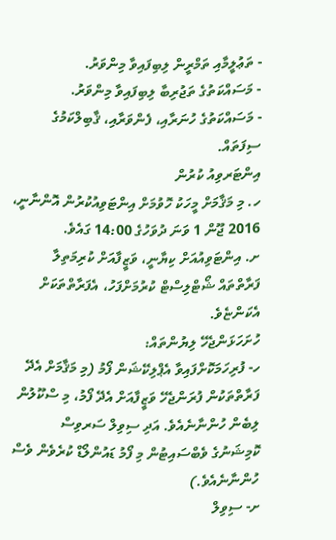- ތަޢުލީމާއި ތަމްރީން ލިބިފައިވާ މިންވަރު.
- މަސައްކަތުގެ ތަޖުރިބާ ލިބިފައިވާ މިންވަރު.
- މަސައްކަތުގެ ހުނަރާއި، ފެންވަރާއި، ޤާބިލްކަމުގެ ސިފަތައް.
އިންޓަރވިއު ކުރުން
ހ. މި މަޤާމަށް މީހަކު ހޮވުމަށް އިންޓަވިއުކުރުން އޮންނާނީ، 2016 ޖޫން 1 ވަނަ ދުވަހުގެ 14:00 ގައެވެ.
ށ. އިންޓަވިއުއަށް ކިޔާނީ، ވަޒީފާއަށް ކުރިމަތިލާ ފަރާތްތައް ޝޯޓްލިސްޓް ކުރުމަށްފަހު، އެފަރާތްތަކަށް އެކަންޏެވެ.
ހުށަހަޅަންޖެހޭ ލިޔުންތައް:
ހ- ފުރިހަމަކޮށްފައިވާ އެޕްލިކޭޝަން ފޯމު (މި މަޤާމަށް އެދޭ ފަރާތްތަކުން ފުރަންޖެހޭ ވަޒީފާއަށް އެދޭ ފޯމު، މި ސްކޫލުން ލިބެން ހުންނާނެއެވެ. އަދި ސިވިލް ސަރވިސް ކޮމިޝަނުގެ ވެބްސައިޓުން މި ފޯމު ޑައުންލޯޑް ކުރެވެން ވެސް ހުންނާނެއެވެ.)
ށ- ސިވިލް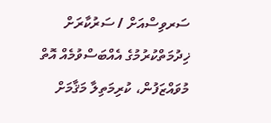ސަރވިސްއަށް / ސަރުކާރަށް ޚިދުމަތްކުރުމުގެ އެއްބަސްވުމެއް އޮތް މުވައްޒަފުން، ކުރިމަތިލާ މަޤާމަށް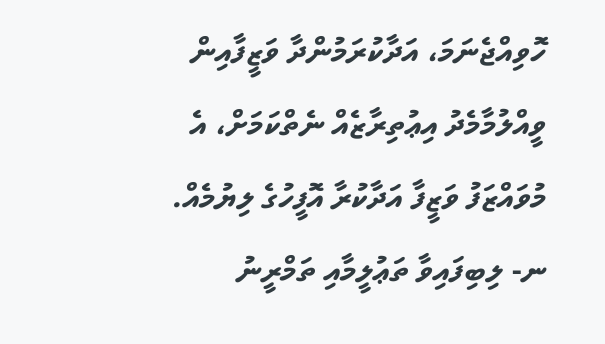ހޮވިއްޖެނަމަ، އަދާކުރަމުންދާ ވަޒީފާއިން ވީއްލުމާމެދު އިޢުތިރާޒެއް ނެތްކަމަށް، އެ މުވައްޒަފު ވަޒީފާ އަދާކުރާ އޮފީހުގެ ލިޔުމެއް.
ނ- ލިބިފައިވާ ތަޢުލީމާއި ތަމްރީނު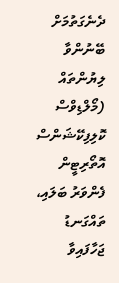ދެނެގަތުމަށް ބޭނުންވާ ލިޔުންތައް (މޯލްޑިވްސް ކޮލިފިކޭޝަންސް އޮތޯރިޓީން ފެންވަރު ބަލައި، ތައްގަނޑު ޖަހާފައިވާ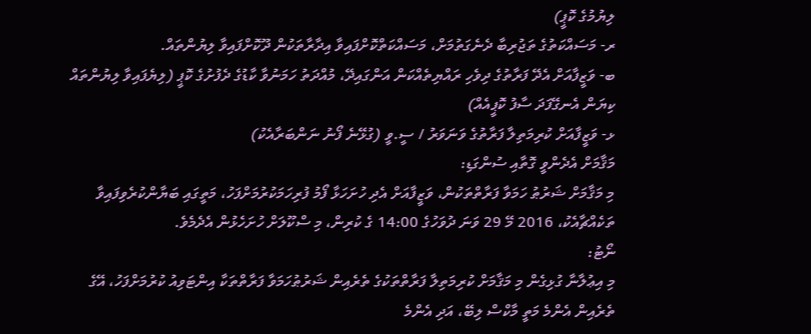ލިޔުމުގެ ކޮޕީ)
ރ- މަސައްކަތުގެ ތަޖުރިބާ ދެނެގަތުމަށް، މަސައްކަތްކޮށްފައިވާ އިދާރާތަކުން ދޫކޮށްފައިވާ ލިޔުންތައް.
ބ- ވަޒީފާއަށް އެދޭ ފަރާތުގެ ދިވެހި ރައްޔިތެއްކަން އަންގައިދޭ، މުއްދަތު ހަމަނުވާ ކާޑުގެ ދެފުށުގެ ކޮޕީ (ލިޔެފައިވާ ލިޔުންތައް ކިޔަން އެނގޭފަދަ ސާފު ކޮޕީއެއް)
ޅ- ވަޒީފާއަށް ކުރިމަތިލާ ފަރާތުގެ ވަނަވަރު / ސީ.ވީ (ގުޅޭނެ ފޯނު ނަންބަރާއެކު)
މަޤާމަށް އެދެންވީ ގޮތާއި ސުންގަޑި:
މި މަޤާމަށް ޝަރުޠު ހަމަވާ ފަރާތްތަކުން، ވަޒީފާއަށް އެދި ހުށަހަޅާ ފޯމު ފުރިހަމަކުރުމަށްފަހު، މަތީގައި ބަޔާންކުރެވިފައިވާ ތަކެއްޗާއެކު، 2016 މޭ 29 ވަނަ ދުވަހުގެ 14:00 ގެ ކުރިން، މި ސްކޫލަށް ހުށަހެޅުން އެދެމެވެ.
ނޯޓު:
މި އިޢުލާނާ ގުޅިގެން މި މަޤާމަށް ކުރިމަތިލާ ފަރާތްތަކުގެ ތެރެއިން ޝަރުޠުހަމަވާ ފަރާތްތަކާ އިންޓަވިއު ކުރުމަށްފަހު، އޭގެ ތެރެއިން އެންމެ މަތީ މާކްސް ލިބޭ، އަދި އެންމެ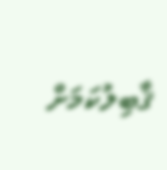ޤާބިލުކަމަށް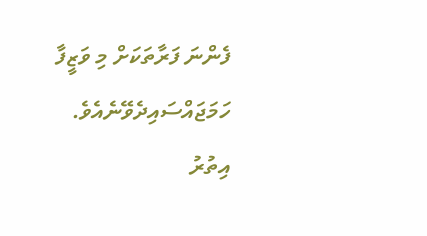ފެންނަ ފަރާތަކަށް މި ވަޒީފާ ހަމަޖައްސައިދެވޭނެއެވެ.
އިތުރު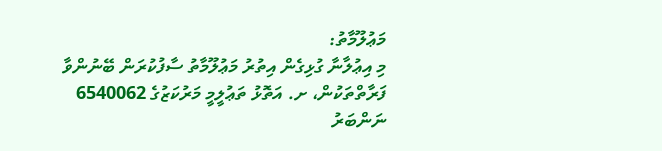މަޢުލޫމާތު:
މި އިޢުލާނާ ގުޅިގެން އިތުރު މަޢުލޫމާތު ސާފުކުރަން ބޭނުންވާ ފަރާތްތަކުން، ށ. އަތޮޅު ތަޢުލީމީ މަރުކަޒުގެ 6540062 ނަންބަރު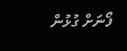ފޯނަށް ގުޅުން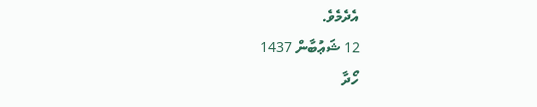އެދެމެވެ.
12 ޝަޢުބާން 1437
ހޯދާ